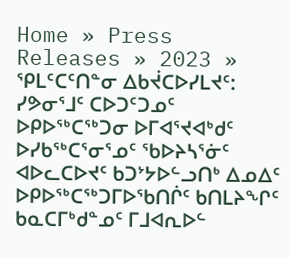Home » Press Releases » 2023 » ᕿᒪᑦᑕᑦᑎᓐᓂ ᐃᑲᔫᑕᐅᓯᒪᔪᑦ: ᓯᕗᓂᕐᒧᑦ ᑕᐅᑐᑦᑐᓄᑦ ᐅᑭᐅᖅᑕᖅᑐᓂ ᐅᒥᐊᕐᔪᐊᒃᑯᑦ ᐅᓯᑲᖅᑕᕐᓂᕐᓄᑦ ᖃᐅᔨᓴᕐᓃᑦ ᐊᐅᓚᑕᐅᔪᑦ ᑲᑐᔾᔭᐅᓪᓗᑎᒃ ᐃᓄᐃᑦ ᐅᑭᐅᖅᑕᖅᑐᒥᐅᖃᑎᒌᑦ ᑲᑎᒪᔨᖏᑦ ᑲᓇᑕᒥᒃᑯᓐᓄᑦ ᒥᒧᐊᕆᐅᓪ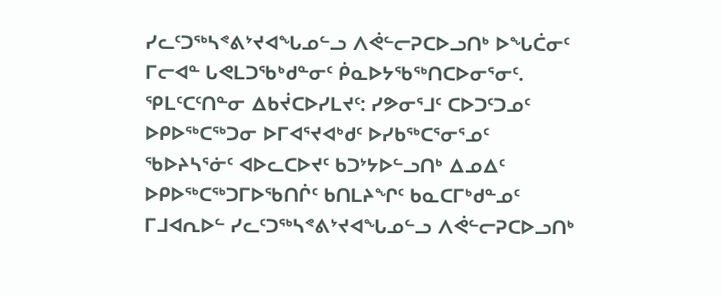ᓯᓚᑦᑐᖅᓴᕝᕕᔾᔪᐊᖓᓄᓪᓗ ᐱᕚᓪᓕᕈᑕᐅᓗᑎᒃ ᐅᖓᑖᓂᑦ ᒥᓕᐊᓐ ᒐᕙᒪᑐᖃᒃᑯᓐᓂᑦ ᑮᓇᐅᔭᖃᖅᑎᑕᐅᓂᕐᓂᑦ.
ᕿᒪᑦᑕᑦᑎᓐᓂ ᐃᑲᔫᑕᐅᓯᒪᔪᑦ: ᓯᕗᓂᕐᒧᑦ ᑕᐅᑐᑦᑐᓄᑦ ᐅᑭᐅᖅᑕᖅᑐᓂ ᐅᒥᐊᕐᔪᐊᒃᑯᑦ ᐅᓯᑲᖅᑕᕐᓂᕐᓄᑦ ᖃᐅᔨᓴᕐᓃᑦ ᐊᐅᓚᑕᐅᔪᑦ ᑲᑐᔾᔭᐅᓪᓗᑎᒃ ᐃᓄᐃᑦ ᐅᑭᐅᖅᑕᖅᑐᒥᐅᖃᑎᒌᑦ ᑲᑎᒪᔨᖏᑦ ᑲᓇᑕᒥᒃᑯᓐᓄᑦ ᒥᒧᐊᕆᐅᓪ ᓯᓚᑦᑐᖅᓴᕝᕕᔾᔪᐊᖓᓄᓪᓗ ᐱᕚᓪᓕᕈᑕᐅᓗᑎᒃ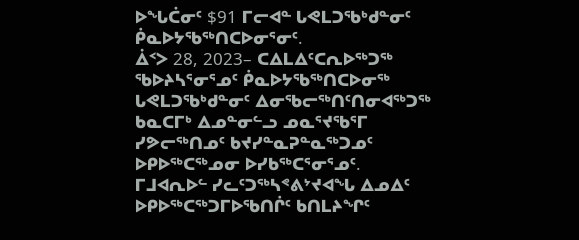ᐅᖓᑖᓂᑦ $91 ᒥᓕᐊᓐ ᒐᕙᒪᑐᖃᒃᑯᓐᓂᑦ ᑮᓇᐅᔭᖃᖅᑎᑕᐅᓂᕐᓂᑦ.
ᐄᑉᐳ 28, 2023– ᑕᐃᒪᐃᑦᑕᕆᐅᖅᑐᖅ ᖃᐅᔨᓴᕐᓂᕐᓄᑦ ᑮᓇᐅᔭᖃᖅᑎᑕᐅᓂᖅ ᒐᕙᒪᑐᖃᒃᑯᓐᓂᑦ ᐃᓂᖃᓕᖅᑎᑦᑎᓂᐊᖅᑐᖅ ᑲᓇᑕᒥᒃ ᐃᓄᓐᓂᓪᓗ ᓄᓇᕐᔪᖃᕐᒥ ᓯᕗᓕᖅᑎᓄᑦ ᑲᔪᓯᓐᓇᕈᓐᓇᖅᑐᓄᑦ ᐅᑭᐅᖅᑕᖅᓄᓂ ᐅᓯᑲᖅᑕᕐᓂᕐᓄᑦ.
ᒥᒧᐊᕆᐅᓪ ᓯᓚᑦᑐᖅᓴᕝᕕᔾᔪᐊᖓ ᐃᓄᐃᑦ ᐅᑭᐅᖅᑕᖅᑐᒥᐅᖃᑎᒌᑦ ᑲᑎᒪᔨᖏᑦ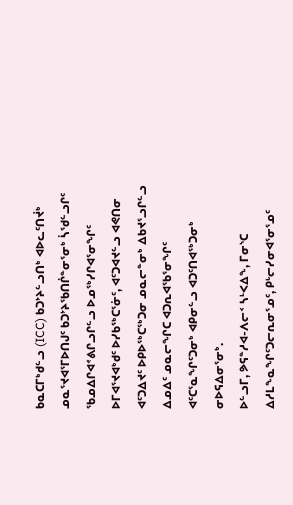ᑲᓇᑕᒥᒃᑯᓪᓗ (ICC) ᑲᑐᔾᔨᓪᓗᑎᒃ ᐊᐅᓚᑦᑎᔫᒃ ᓄᓇᕐᔪᐊᕐᒥᐅᑎᒍᑦ ᑲᑐᔾᔨᖃᑎᒌᓐᓂᕐᓂᒃ ᓵᖁᓪᓗᒋᑦ ᖃᓄᐃᒋᐊᕝᕕᒋᓗᒋᓪᓗ ᐅᓄᖅᓯᒋᐊᕐᓂᖏᑦ ᐅᒥᐊᕐᔪᐊᒃᑯᑦ ᐅᓯᑲᖅᑕᕐᓃᑦ, ᐊᑦᑐᐊᔪᓪᓗ ᐊᕙᑎᓂ ᐊᑦᑐᐃᔪᑦ ᐅᑭᐅᖅᑕᖅᑐᓂ ᓄᓇᓕᓐᓂᒃ ᐃᑲᔪᕐᓗᒋᓪᓗ ᐃᓄᐃᑦ ᓄᓇᓕᖏᑕ ᐊᑐᕆᐊᖃᕐᓂᖏᑦ ᐊᑦᑕᕐᓇᖏᑦᑐᓂᒃ ᐊᑭᓂᓪᓗ ᐊᑐᑦᑎᐊᖅᑐᓂᒃ ᓂᐅᕋᐃᓂᕐᓂᒃ.
ᐅᓪᓗᒥ, ᕗᕋᓐᓱᐊ-ᐱᓕᑉ ᓴᒻᐸᐃᖕ, ᒥᓂᔅᑕ ᐃᓱᒪᖕᓇᖏᑦᑐᓕᕆᓂᕐᓄᑦ, ᑭᒡᓕᓯᓂᐊᕐᓂᕐᓄᑦ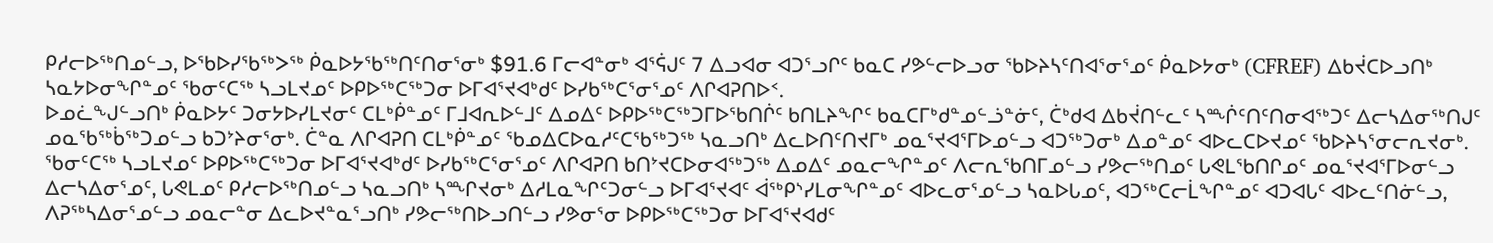ᑭᓱᓕᐅᖅᑎᓄᓪᓗ, ᐅᖃᐅᓯᖃᖅᐳᖅ ᑮᓇᐅᔭᖃᖅᑎᑦᑎᓂᕐᓂᒃ $91.6 ᒥᓕᐊᓐᓂᒃ ᐊᕐᕌᒍᑦ 7 ᐃᓗᐊᓂ ᐊᑐᕐᓗᒋᑦ ᑲᓇᑕ ᓯᕗᓪᓕᐅᓗᓂ ᖃᐅᔨᓴᑦᑎᐊᕐᓂᕐᓄᑦ ᑮᓇᐅᔭᓂᒃ (CFREF) ᐃᑲᔫᑕᐅᓗᑎᒃ ᓴᓇᔭᐅᓂᖏᓐᓄᑦ ᖃᓂᑦᑕᖅ ᓴᓗᒪᔪᓄᑦ ᐅᑭᐅᖅᑕᖅᑐᓂ ᐅᒥᐊᕐᔪᐊᒃᑯᑦ ᐅᓯᑲᖅᑕᕐᓂᕐᓄᑦ ᐱᒋᐊᕈᑎᐅᑉ.
ᐅᓄᓛᖑᓪᓗᑎᒃ ᑮᓇᐅᔭᑦ ᑐᓂᔭᐅᓯᒪᔪᓂᑦ ᑕᒪᒃᑮᓐᓄᑦ ᒥᒧᐊᕆᐅᓪᒧᑦ ᐃᓄᐃᑦ ᐅᑭᐅᖅᑕᖅᑐᒥᐅᖃᑎᒌᑦ ᑲᑎᒪᔨᖏᑦ ᑲᓇᑕᒥᒃᑯᓐᓄᓪᓘᓐᓃᑦ, ᑖᒃᑯᐊ ᐃᑲᔫᑎᓪᓚᑦ ᓴᙲᑦᑎᑦᑎᓂᐊᖅᑐᑦ ᐃᓕᓴᐃᓂᖅᑎᒍᑦ ᓄᓇᖃᖅᑳᖅᑐᓄᓪᓗ ᑲᑐᔾᔨᓂᕐᓂᒃ. ᑖᓐᓇ ᐱᒋᐊᕈᑎ ᑕᒪᒃᑮᓐᓄᑦ ᖃᓄᐃᑕᐅᓇᓱᑦᑕᖃᖅᑐᖅ ᓴᓇᓗᑎᒃ ᐃᓚᐅᑎᑦᑎᔪᒥᒃ ᓄᓇᕐᔪᐊᕐᒥᐅᓄᓪᓗ ᐊᑐᖅᑐᓂᒃ ᐃᓄᓐᓄᑦ ᐊᐅᓚᑕᐅᔪᓄᑦ ᖃᐅᔨᓴᕐᓂᓕᕆᔪᓂᒃ.
ᖃᓂᑦᑕᖅ ᓴᓗᒪᔪᓄᑦ ᐅᑭᐅᖅᑕᖅᑐᓂ ᐅᒥᐊᕐᔪᐊᒃᑯᑦ ᐅᓯᑲᖅᑕᕐᓂᕐᓄᑦ ᐱᒋᐊᕈᑎ ᑲᑎᔾᔪᑕᐅᓂᐊᖅᑐᖅ ᐃᓄᐃᑦ ᓄᓇᓕᖏᓐᓄᑦ ᐱᓕᕆᖃᑎᒥᓄᓪᓗ ᓯᕗᓕᖅᑎᓄᑦ ᒐᕙᒪᖃᑎᒋᓄᑦ ᓄᓇᕐᔪᐊᕐᒥᐅᓂᓪᓗ ᐃᓕᓴᐃᓂᕐᓄᑦ, ᒐᕙᒪᓄᑦ ᑭᓱᓕᐅᖅᑎᓄᓪᓗ ᓴᓇᓗᑎᒃ ᓴᙱᔪᓂᒃ ᐃᓱᒪᓇᖏᑦᑐᓂᓪᓗ ᐅᒥᐊᕐᔪᐊᑦ ᐋᖅᑭᔅᓯᒪᓂᖏᓐᓄᑦ ᐊᐅᓚᓂᕐᓄᓪᓗ ᓴᓇᐅᒐᓄᑦ, ᐊᑐᖅᑕᓕᒫᖏᓐᓄᑦ ᐊᑐᐊᒐᑦ ᐊᐅᓚᑦᑎᓃᓪᓗ, ᐱᕈᖅᓴᐃᓂᕐᓄᓪᓗ ᓄᓇᓕᓐᓂ ᐃᓚᐅᔪᓐᓇᕐᓗᑎᒃ ᓯᕗᓕᖅᑎᐅᓗᑎᓪᓗ ᓯᕗᓂᕐᓂ ᐅᑭᐅᖅᑕᖅᑐᓂ ᐅᒥᐊᕐᔪᐊᑯᑦ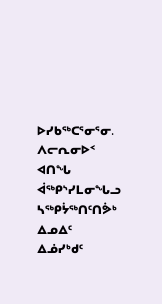ᐅᓯᑲᖅᑕᕐᓂᕐᓂ.
ᐱᓕᕆᓂᐅᑉ ᐊᑎᖓ ᐋᖅᑭᔅᓯᒪᓂᖓᓗ ᓴᖅᑭᔮᖅᑎᑦᑎᕘᒃ ᐃᓄᐃᑦ ᐃᓅᓯᒃᑯᑦ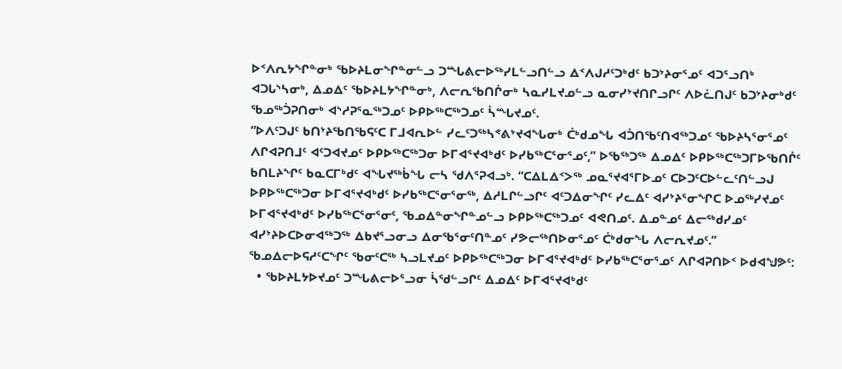ᐅᑉᐱᕆᔭᖏᓐᓂᒃ ᖃᐅᔨᒪᓂᖏᓐᓂᓪᓗ ᑐᙵᕕᓕᐅᖅᓯᒪᓪᓗᑎᓪᓗ ᐃᑉᐱᒍᓱᑦᑐᒃᑯᑦ ᑲᑐᔾᔨᓂᕐᓄᑦ ᐊᑐᕐᓗᑎᒃ ᐊᑐᒐᔅᓴᓂᒃ, ᐃᓄᐃᑦ ᖃᐅᔨᒪᔭᖏᓐᓂᒃ, ᐱᓕᕆᖃᑎᒌᓂᒃ ᓴᓇᓯᒪᔪᓄᓪᓗ ᓇᓂᓯᔾᔪᑎᒋᓗᒋᑦ ᐱᐅᓛᑎᒍᑦ ᑲᑐᔾᔨᓂᒃᑯᑦ ᖃᓄᖅᑑᕈᑎᓂᒃ ᐊᔅᓱᕈᕐᓇᖅᑐᓄᑦ ᐅᑭᐅᖅᑕᖅᑐᓄᑦ ᓵᙵᔪᓄᑦ.
“ᐅᐱᑦᑐᒍᑦ ᑲᑎᔾᔨᖃᑎᖃᕋᑦᑕ ᒥᒧᐊᕆᐅᓪ ᓯᓚᑦᑐᖅᓴᕝᕕᔾᔪᐊᖓᓂᒃ ᑖᒃᑯᓄᖓ ᐊᑑᑎᖃᑦᑎᐊᖅᑐᓄᑦ ᖃᐅᔨᓴᕐᓂᕐᓄᑦ ᐱᒋᐊᕈᑎᒧᑦ ᐊᑦᑐᐊᔪᓄᑦ ᐅᑭᐅᖅᑕᖅᑐᓂ ᐅᒥᐊᕐᔪᐊᒃᑯᑦ ᐅᓯᑲᖅᑕᕐᓂᕐᓄᑦ,” ᐅᖃᖅᑐᖅ ᐃᓄᐃᑦ ᐅᑭᐅᖅᑕᖅᑐᒥᐅᖃᑎᒌᑦ ᑲᑎᒪᔨᖏᑦ ᑲᓇᑕᒥᒃᑯᑦ ᐊᖓᔪᖅᑳᖓ ᓕᓴ ᖁᐱᕐᕈᐊᓗᒃ. “ᑕᐃᒪᐃᑉᐳᖅ ᓄᓇᕐᔪᐊᕐᒥᐅᓄᑦ ᑕᐅᑐᑦᑕᐅᓪᓚᑦᑎᓪᓗᒍ ᐅᑭᐅᖅᑕᖅᑐᓂ ᐅᒥᐊᕐᔪᐊᒃᑯᑦ ᐅᓯᑲᖅᑕᕐᓂᕐᓂᖅ, ᐃᓱᒪᒋᓪᓗᒋᑦ ᐊᑦᑐᐃᓂᖏᑦ ᓯᓚᐃᑦ ᐊᓯᔾᔨᕐᓂᖏᑕ ᐅᓄᖅᓯᔪᓄᑦ ᐅᒥᐊᕐᔪᐊᒃᑯᑦ ᐅᓯᑲᖅᑕᕐᓂᕐᓂᑦ, ᖃᓄᐃᓐᓂᖏᓐᓄᓪᓗ ᐅᑭᐅᖅᑕᖅᑐᓄᑦ ᐊᕙᑎᓄᑦ. ᐃᓄᓐᓄᑦ ᐃᓕᖅᑯᓯᓄᑦ ᐊᓯᔾᔨᐅᑕᐅᓂᐊᖅᑐᖅ ᐃᑲᔪᕐᓗᓂᓗ ᐃᓂᖃᕐᓂᑦᑎᓐᓄᑦ ᓯᕗᓕᖅᑎᐅᓂᕐᓄᑦ ᑖᒃᑯᓂᖓ ᐱᓕᕆᔪᓄᑦ.”
ᖃᓄᐃᓕᐅᕋᓱᑦᑕᖏᑦ ᖃᓂᑦᑕᖅ ᓴᓗᒪᔪᓄᑦ ᐅᑭᐅᖅᑕᖅᑐᓂ ᐅᒥᐊᕐᔪᐊᒃᑯᑦ ᐅᓯᑲᖅᑕᕐᓂᕐᓄᑦ ᐱᒋᐊᕈᑎᐅᑉ ᐅᑯᐊᖑᕗᑦ:
  • ᖃᐅᔨᒪᔭᐅᔪᓄᑦ ᑐᙵᕕᓕᐅᕐᓗᓂ ᓵᖁᓪᓗᒋᑦ ᐃᓄᐃᑦ ᐅᒥᐊᕐᔪᐊᒃᑯᑦ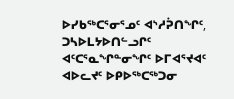ᐅᓯᑲᖅᑕᕐᓂᕐᓄᑦ ᐊᔅᓱᕉᑎᖏᑦ, ᑐᓴᐅᒪᔭᐅᑎᓪᓗᒋᑦ ᐊᑦᑕᕐᓇᖏᓐᓂᖏᑦ ᐅᒥᐊᕐᔪᐊᑦ ᐊᐅᓚᔪᑦ ᐅᑭᐅᖅᑕᖅᑐᓂ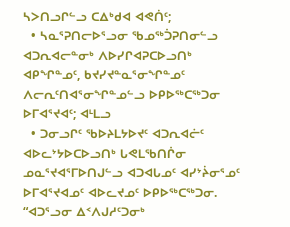ᓴᐳᑎᓗᒋᓪᓗ ᑕᐃᒃᑯᐊ ᐊᕙᑏᑦ;
  • ᓴᓇᕐᕈᑎᓕᐅᕐᓗᓂ ᖃᓄᖅᑑᕈᑎᓂᓪᓗ ᐊᑐᕆᐊᓕᓐᓂᒃ ᐱᐅᓯᒋᐊᕈᑕᐅᓗᑎᒃ ᐊᑭᖏᓐᓄᑦ, ᑲᔪᓯᔪᓐᓇᕐᓂᖏᓐᓄᑦ ᐱᓕᕆᑦᑎᐊᕐᓂᖏᓐᓄᓪᓗ ᐅᑭᐅᖅᑕᖅᑐᓂ ᐅᒥᐊᕐᔪᐊᑦ; ᐊᒻᒪᓗ
  • ᑐᓂᓗᒋᑦ ᖃᐅᔨᒪᔭᐅᔪᑦ ᐊᑐᕆᐊᓖᑦ ᐊᐅᓚᔾᔭᐅᑕᐅᓗᑎᒃ ᒐᕙᒪᖃᑎᒌᓂ ᓄᓇᕐᔪᐊᕐᒥᐅᑎᒍᓪᓗ ᐊᑐᐊᒐᓄᑦ ᐊᓯᔾᔩᓂᕐᓄᑦ ᐅᒥᐊᕐᔪᐊᓄᑦ ᐊᐅᓚᔪᓄᑦ ᐅᑭᐅᖅᑕᖅᑐᓂ.
“ᐊᑐᕐᓗᓂ ᐃᑉᐱᒍᓱᑦᑐᓂᒃ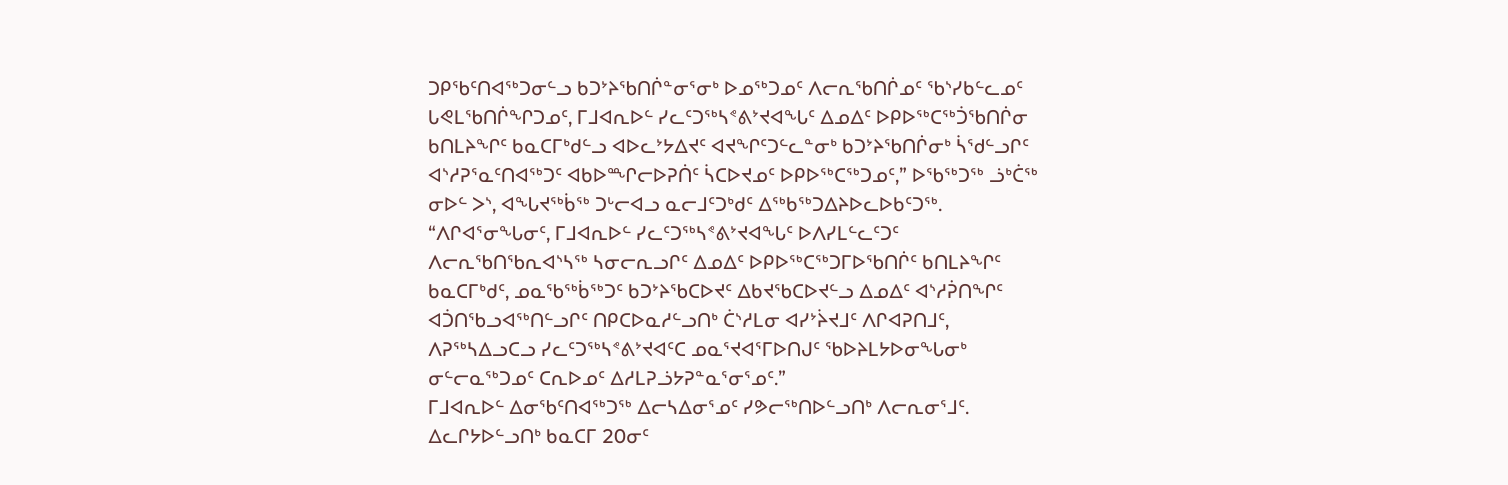ᑐᑭᖃᑦᑎᐊᖅᑐᓂᓪᓗ ᑲᑐᔾᔨᖃᑎᒌᓐᓂᕐᓂᒃ ᐅᓄᖅᑐᓄᑦ ᐱᓕᕆᖃᑎᒌᓄᑦ ᖃᔅᓯᑲᓪᓚᓄᑦ ᒐᕙᒪᖃᑎᒌᖏᑐᓄᑦ, ᒥᒧᐊᕆᐅᓪ ᓯᓚᑦᑐᖅᓴᕝᕕᔾᔪᐊᖓᑦ ᐃᓄᐃᑦ ᐅᑭᐅᖅᑕᖅᑑᖃᑎᒌᓂ ᑲᑎᒪᔨᖏᑦ ᑲᓇᑕᒥᒃᑯᓪᓗ ᐊᐅᓚᔾᔭᐃᔪᑦ ᐊᔪᖏᑦᑐᓪᓚᓐᓂᒃ ᑲᑐᔾᔨᖃᑎᒌᓂᒃ ᓵᖁᓪᓗᒋᑦ ᐊᔅᓱᕈᕐᓇᑦᑎᐊᖅᑐᑦ ᐊᑲᐅᙱᓕᐅᕈᑏᑦ ᓵᑕᐅᔪᓄᑦ ᐅᑭᐅᖅᑕᖅᑐᓄᑦ,” ᐅᖃᖅᑐᖅ ᓘᒃᑖᖅ ᓂᐅᓪ ᐳᔅ, ᐊᖓᔪᖅᑳᖅ ᑐᒡᓕᐊᓗ ᓇᓕᒧᑦᑐᒃᑯᑦ ᐃᖅᑲᖅᑐᐃᔨᐅᓚᐅᑲᑦᑐᖅ.
“ᐱᒋᐊᕐᓂᖓᓂᑦ, ᒥᒧᐊᕆᐅᓪ ᓯᓚᑦᑐᖅᓴᕝᕕᔾᔪᐊᖓᑦ ᐅᐱᓯᒪᓪᓚᑦᑐᑦ ᐱᓕᕆᖃᑎᖃᕆᐊᔅᓴᖅ ᓴᓂᓕᕆᓗᒋᑦ ᐃᓄᐃᑦ ᐅᑭᐅᖅᑕᖅᑐᒥᐅᖃᑎᒌᑦ ᑲᑎᒪᔨᖏᑦ ᑲᓇᑕᒥᒃᑯᑦ, ᓄᓇᖃᖅᑳᖅᑐᑦ ᑲᑐᔾᔨᖃᑕᐅᔪᑦ ᐃᑲᔪᖃᑕᐅᔪᓪᓗ ᐃᓄᐃᑦ ᐊᔅᓱᕉᑎᖏᑦ ᐊᑑᑎᖃᓗᐊᖅᑎᓪᓗᒋᑦ ᑎᑭᑕᐅᓇᓱᓪᓗᑎᒃ ᑖᔅᓱᒪᓂ ᐊᓯᔾᔩᔪᒧᑦ ᐱᒋᐊᕈᑎᒧᑦ, ᐱᕈᖅᓴᐃᓗᑕᓗ ᓯᓚᑦᑐᖅᓴᕝᕕᔾᔪᐊᑦᑕ ᓄᓇᕐᔪᐊᕐᒥᐅᑎᒍᑦ ᖃᐅᔨᒪᔭᐅᓂᖓᓂᒃ ᓂᓪᓕᓇᖅᑐᓄᑦ ᑕᕆᐅᓄᑦ ᐃᓱᒪᕈᓘᔭᕈᓐᓇᕐᓂᕐᓄᑦ.”
ᒥᒧᐊᕆᐅᓪ ᐃᓂᖃᑦᑎᐊᖅᑐᖅ ᐃᓕᓴᐃᓂᕐᓄᑦ ᓯᕗᓕᖅᑎᐅᓪᓗᑎᒃ ᐱᓕᕆᓂᕐᒧᑦ. ᐃᓚᒋᔭᐅᓪᓗᑎᒃ ᑲᓇᑕᒥ 20ᓂᑦ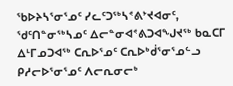ᖃᐅᔨᓴᕐᓂᕐᓄᑦ ᓯᓚᑦᑐᖅᓴᕝᕕᔾᔪᐊᓂᑦ, ᖁᑦᑎᓐᓂᖅᓴᓄᑦ ᐃᓕᓐᓂᐊᕝᕕᑐᐊᖑᔪᖅ ᑲᓇᑕᒥ ᐃᒻᒥᓄᑐᐊᖅ ᑕᕆᐅᕐᓄᑦ ᑕᕆᐅᒃᑰᕐᓂᕐᓄᓪᓗ ᑭᓱᓕᐅᕐᓂᕐᓄᑦ ᐱᓕᕆᓂᓕᒃ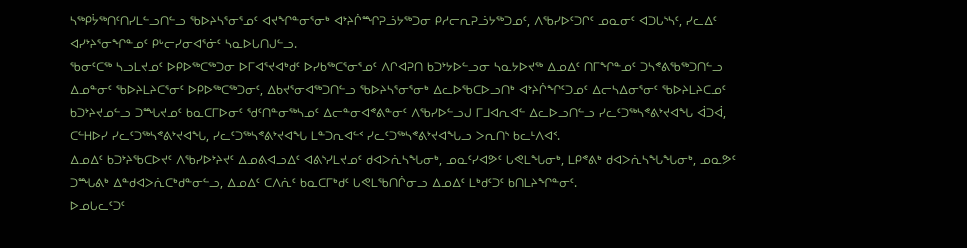ᓴᖅᑭᔮᖅᑎᑦᑎᓯᒪᓪᓗᑎᓪᓗ ᖃᐅᔨᓴᕐᓂᕐᓄᑦ ᐊᔪᖏᓐᓂᕐᓂᒃ ᐊᔾᔨᒌᙱᕈᓘᔭᖅᑐᓂ ᑭᓱᓕᕆᕈᓘᔭᖅᑐᓄᑦ, ᐱᖃᓯᐅᑦᑐᒋᑦ ᓄᓇᓂᑦ ᐊᑐᒐᔅᓴᑦ, ᓯᓚᐃᑦ ᐊᓯᔾᔨᕐᓂᖏᓐᓄᑦ ᑭᒡᓕᓯᓂᐊᕐᓃᑦ ᓴᓇᐅᒐᑎᒍᓪᓗ.
ᖃᓂᑦᑕᖅ ᓴᓗᒪᔪᓄᑦ ᐅᑭᐅᖅᑕᖅᑐᓂ ᐅᒥᐊᕐᔪᐊᒃᑯᑦ ᐅᓯᑲᖅᑕᕐᓂᕐᓄᑦ ᐱᒋᐊᕈᑎ ᑲᑐᔾᔭᐅᓪᓗᓂ ᓴᓇᔭᐅᔪᖅ ᐃᓄᐃᑦ ᑎᒥᖏᓐᓄᑦ ᑐᓴᕝᕕᖃᖅᑐᑎᓪᓗ ᐃᓄᓐᓂᑦ ᖃᐅᔨᒪᔨᑕᕐᓂᑦ ᐅᑭᐅᖅᑕᖅᑐᓂᑦ, ᐃᑲᔪᕐᓂᐊᖅᑐᑎᓪᓗ ᖃᐅᔨᓴᕐᓂᕐᓂᒃ ᐃᓚᐅᖃᑕᐅᓗᑎᒃ ᐊᔾᔨᒌᖏᑦᑐᓄᑦ ᐃᓕᓴᐃᓂᕐᓂᑦ ᖃᐅᔨᒪᔨᑕᓄᑦ ᑲᑐᔾᔨᔪᓄᓪᓗ ᑐᙵᔪᓄᑦ ᑲᓇᑕᒥᐅᓂᑦ ᖁᑦᑎᓐᓂᖅᓴᓄᑦ ᐃᓕᓐᓂᐊᕝᕕᓐᓂᑦ ᐱᖃᓯᐅᓪᓗᒍ ᒥᒧᐊᕆᐊᓪ ᐃᓚᐅᓗᑎᓪᓗ ᓯᓚᑦᑐᖅᓴᕝᕕᔾᔪᐊᖓ ᐋᑐᐋ, ᑕᓪᕼᐅᓯ ᓯᓚᑦᑐᖅᓴᕝᕕᔾᔪᐊᖓ, ᓯᓚᑦᑐᖅᓴᕝᕕᔾᔪᐊᖓ ᒪᓐᑐᕆᐊᓪᑉ ᓯᓚᑦᑐᖅᓴᕝᕕᔾᔪᐊᖓᓗ ᐳᕆᑎᔅ ᑲᓚᒻᐱᐊᑉ.
ᐃᓄᐃᑦ ᑲᑐᔾᔨᖃᑕᐅᔪᑦ ᐱᖃᓯᐅᔾᔨᔪᑦ ᐃᓄᕕᐊᓗᐃᑦ ᐊᕕᔅᓯᒪᔪᓄᑦ ᑯᐊᐳᕇᓴᖓᓂᒃ, ᓄᓇᑦᓯᐊᕗᑦ ᒐᕙᒪᖓᓂᒃ, ᒪᑭᕝᕕᒃ ᑯᐊᐳᕇᓴᖓᖓᓂᒃ, ᓄᓇᕗᑦ ᑐᙵᕕᒃ ᐃᓐᑯᐊᐳᕇᑕᒃᑯᓐᓂᓪᓗ, ᐃᓄᐃᑦ ᑕᐱᕇᑦ ᑲᓇᑕᒥᒃᑯᑦ ᒐᕙᒪᖃᑎᒌᓂᓗ ᐃᓄᐃᑦ ᒪᒃᑯᑦᑐᑦ ᑲᑎᒪᔨᖏᓐᓂᑦ.
ᐅᓄᒐᓚᑦᑐᑦ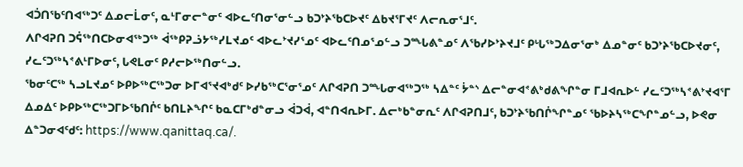ᐊᑑᑎᖃᑦᑎᐊᖅᑐᑦ ᐃᓄᓕᒫᓂᑦ, ᓇᒻᒥᓂᓕᓐᓂᑦ ᐊᐅᓚᑦᑎᓂᕐᓂᓪᓗ ᑲᑐᔾᔨᖃᑕᐅᔪᑦ ᐃᑲᔪᕐᒥᔪᑦ ᐱᓕᕆᓂᕐᒧᑦ.
ᐱᒋᐊᕈᑎ ᑐᕌᖅᑎᑕᐅᓂᐊᖅᑐᖅ ᐋᖅᑭᕈᓘᔭᖅᓯᒪᔪᓄᑦ ᐊᐅᓚᔾᔪᓯᕐᓄᑦ ᐊᐅᓚᑦᑎᓄᕐᓄᓪᓗ ᑐᙵᕕᓐᓄᑦ ᐱᖃᓯᐅᔾᔨᔪᒧᑦ ᑭᒡᒐᖅᑐᐃᓂᕐᓂᒃ ᐃᓄᓐᓂᑦ ᑲᑐᔾᔨᖃᑕᐅᔪᓂᑦ, ᓯᓚᑦᑐᖅᓴᕝᕕᒻᒥᐅᓂᑦ, ᒐᕙᒪᓂᑦ ᑭᓱᓕᐅᖅᑎᓂᓪᓗ.
ᖃᓂᑦᑕᖅ ᓴᓗᒪᔪᓄᑦ ᐅᑭᐅᖅᑕᖅᑐᓂ ᐅᒥᐊᕐᔪᐊᒃᑯᑦ ᐅᓯᑲᖅᑕᕐᓂᕐᓄᑦ ᐱᒋᐊᕈᑎ ᑐᙵᓂᐊᖅᑐᖅ ᓴᐃᓐᑦ ᔮᓐᔅ ᐃᓕᓐᓂᐊᕝᕕᒃᑯᕕᖏᓐᓂ ᒥᒧᐊᕆᐅᓪ ᓯᓚᑦᑐᖅᓴᕝᕕᔾᔪᐊᕐᒥ ᐃᓄᐃᑦ ᐅᑭᐅᖅᑕᖅᑐᒥᐅᖃᑎᒌᑦ ᑲᑎᒪᔨᖏᑦ ᑲᓇᑕᒥᒃᑯᓐᓂᓗ ᐋᑐᐋ, ᐊᓐᑎᐊᕆᐅᒥ. ᐃᓕᒃᑲᓐᓂᕆᑦ ᐱᒋᐊᕈᑎᒧᑦ, ᑲᑐᔾᔨᖃᑎᒌᖏᓐᓄᑦ ᖃᐅᔨᓴᖅᑕᖏᓐᓄᓪᓗ, ᐅᕙᓂ ᐃᓐᑐᓂᐊᑦᑯᑦ: https://www.qanittaq.ca/.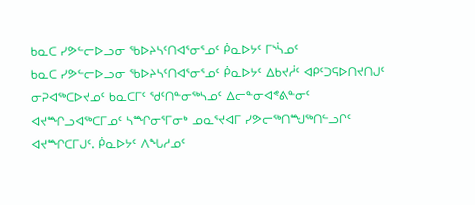ᑲᓇᑕ ᓯᕗᓪᓕᐅᓗᓂ ᖃᐅᔨᓴᑦᑎᐊᕐᓂᕐᓄᑦ ᑮᓇᐅᔭᑦ ᒥᔅᓵᓄᑦ
ᑲᓇᑕ ᓯᕗᓪᓕᐅᓗᓂ ᖃᐅᔨᓴᑦᑎᐊᕐᓂᕐᓄᑦ ᑮᓇᐅᔭᑦ ᐃᑲᔪᓲᑦ ᐊᑭᑦᑐᕋᐅᑎᔪᑎᒍᑦ ᓂᕈᐊᖅᑕᐅᔪᓄᑦ ᑲᓇᑕᒥᑦ ᖁᑦᑎᓐᓂᖅᓴᓄᑦ ᐃᓕᓐᓂᐊᕝᕕᓐᓂᑦ ᐊᔪᙱᓗᐊᖅᑕᒥᓄᑦ ᓴᙱᓂᕐᒥᓂᒃ ᓄᓇᕐᔪᐊᒥ ᓯᕗᓕᖅᑎᙳᖅᑎᓪᓗᒋᑦ ᐊᔪᙱᑕᒥᒍᑦ. ᑮᓇᐅᔭᑦ ᐱᖓᓱᓄᑦ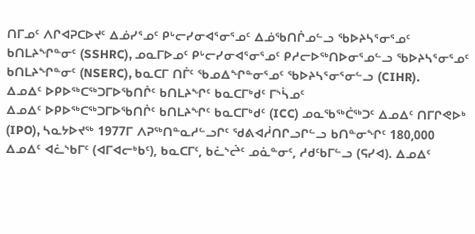ᑎᒥᓄᑦ ᐱᒋᐊᕈᑕᐅᔪᑦ ᐃᓅᓯᕐᓄᑦ ᑭᒡᓕᓯᓂᐊᕐᓂᕐᓄᑦ ᐃᓅᖃᑎᒌᓄᓪᓗ ᖃᐅᔨᓴᕐᓂᕐᓄᑦ ᑲᑎᒪᔨᖏᓐᓂᑦ (SSHRC), ᓄᓇᒥᐅᓄᑦ ᑭᒡᓕᓯᓂᐊᕐᓂᕐᓄᑦ ᑭᓱᓕᐅᖅᑎᐅᓂᕐᓄᓪᓗ ᖃᐅᔨᓴᕐᓂᕐᓄᑦ ᑲᑎᒪᔨᖏᓐᓂᑦ (NSERC), ᑲᓇᑕᒥ ᑎᒦᑦ ᖃᓄᐃᖏᓐᓂᕐᓄᑦ ᖃᐅᔨᓴᕐᓂᕐᓂᓪᓗ (CIHR).
ᐃᓄᐃᑦ ᐅᑭᐅᖅᑕᖅᑐᒥᐅᖃᑎᒌᑦ ᑲᑎᒪᔨᖏᑦ ᑲᓇᑕᒥᒃᑯᑦ ᒥᔅᓵᓄᑦ
ᐃᓄᐃᑦ ᐅᑭᐅᖅᑕᖅᑐᒥᐅᖃᑎᒌᑦ ᑲᑎᒪᔨᖏᑦ ᑲᓇᑕᒥᒃᑯᑦ (ICC) ᓄᓇᖃᖅᑖᖅᑐᑦ ᐃᓄᐃᑦ ᑎᒥᒋᕙᐅᒃ (IPO), ᓴᓇᔭᐅᔪᖅ 1977ᒥ ᐱᕈᖅᑎᓐᓇᓱᓪᓗᒋᑦ ᖁᕕᐊᓲᑎᒋᓗᒋᓪᓗ ᑲᑎᓐᓂᖏᑦ 180,000 ᐃᓄᐃᑦ ᐊᓛᔅᑲᒥᑦ (ᐊᒥᐊᓕᒃᑲᑦ), ᑲᓇᑕᒥᑦ, ᑲᓛᔅᖡᑦ ᓄᓈᓐᓂᑦ, ᓱᑯᑦᑲᒥᓪᓗ (ᕋᓯᐊ). ᐃᓄᐃᑦ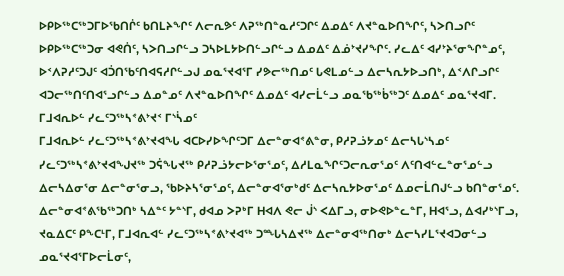ᐅᑭᐅᖅᑕᖅᑐᒥᐅᖃᑎᒌᑦ ᑲᑎᒪᔨᖏᑦ ᐱᓕᕆᕗᑦ ᐱᕈᖅᑎᓐᓇᓱᑦᑐᒋᑦ ᐃᓄᐃᑦ ᐱᔪᓐᓇᐅᑎᖏᑦ, ᓴᐳᑎᓗᒋᑦ ᐅᑭᐅᖅᑕᖅᑐᓂ ᐊᕙᑏᑦ, ᓴᐳᑎᓗᒋᓪᓗ ᑐᓴᐅᒪᔭᐅᑎᓪᓗᒋᓪᓗ ᐃᓄᐃᑦ ᐃᓅᔾᔪᓯᖏᑦ. ᓯᓚᐃᑦ ᐊᓯᔾᔨᕐᓂᖏᓐᓄᑦ, ᐅᑉᐱᕈᓱᑦᑐᒍᑦ ᐊᑑᑎᖃᑦᑎᐊᕋᓱᒋᓪᓗᒍ ᓄᓇᕐᔪᐊᕐᒥ ᓯᕗᓕᖅᑎᓄᑦ ᒐᕙᒪᓄᓪᓗ ᐃᓕᓴᕆᔭᐅᓗᑎᒃ, ᐃᑉᐱᒋᓗᒋᑦ ᐊᑐᓕᖅᑎᑦᑎᐊᕐᓗᒋᓪᓗ ᐃᓄᓐᓄᑦ ᐱᔪᓐᓇᐅᑎᖏᑦ ᐃᓄᐃᑦ ᐊᓯᓕᒫᓪᓗ ᓄᓇᖃᖅᑳᖅᑐᑦ ᐃᓄᐃᑦ ᓄᓇᕐᔪᐊᒥ.
ᒥᒧᐊᕆᐅᓪ ᓯᓚᑦᑐᖅᓴᕝᕕᔾᔪᑉ ᒥᔅᓵᓄᑦ
ᒥᒧᐊᕆᐅᓪ ᓯᓚᑦᑐᖅᓴᕝᕕᔾᔪᐊᖓ ᐊᑕᐅᓯᐅᖏᑦᑐᒥ ᐃᓕᓐᓂᐊᕝᕕᓐᓂ, ᑭᓱᕈᓘᔭᓄᑦ ᐃᓕᓴᒐᔅᓴᓄᑦ ᓯᓚᑦᑐᖅᓴᕝᕕᔾᔪᐊᖑᔪᖅ ᑐᕌᖓᔪᖅ ᑭᓱᕈᓘᔭᓕᐅᕐᓂᕐᓄᑦ, ᐃᓱᒪᓇᖏᑦᑐᓕᕆᓂᕐᓄᑦ ᐱᑦᑎᐊᓪᓚᓐᓂᕐᓄᓪᓗ ᐃᓕᓴᐃᓂᕐᓂ ᐃᓕᓐᓂᕐᓂᓗ, ᖃᐅᔨᓴᕐᓂᕐᓄᑦ, ᐃᓕᓐᓂᐊᕐᓂᒃᑯᑦ ᐃᓕᓴᕆᔭᐅᓂᕐᓄᑦ ᐃᓄᓕᒫᑎᒍᓪᓗ ᑲᑎᓐᓂᕐᓄᑦ. ᐃᓕᓐᓂᐊᕝᕕᖃᖅᑐᑎᒃ ᓴᐃᓐᑦ ᔭᓐᔅᒥ, ᑯᐊᓄ ᐳᕈᒃᒥ ᕼᐊᐱ ᕙᓕ ᒎᔅ ᐸᐃᒥᓗ, ᓂᐅᕙᐅᓐᓚᓐᒥ, ᕼᐊᕐᓗ, ᐃᐊᓯᒃᔅᒥᓗ, ᔪᓇᐃᑕᑦ ᑭᖕᑕᒻᒥ, ᒥᒧᐊᕆᐊᓪ ᓯᓚᑦᑐᖅᓴᕝᕕᔾᔪᐊᖅ ᑐᙵᓴᐃᔪᖅ ᐃᓕᓐᓂᐊᖅᑎᓂᒃ ᐃᓕᓴᓯᒪᕐᔪᐊᑐᓂᓪᓗ ᓄᓇᕐᔪᐊᕐᒥᐅᓕᒫᓂᑦ,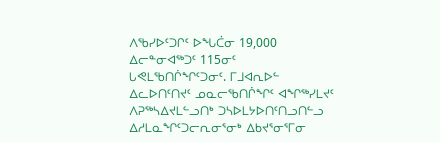ᐱᖃᓯᐅᑦᑐᒋᑦ ᐅᖓᑖᓂ 19,000 ᐃᓕᓐᓂᐊᖅᑐᑦ 115ᓂᑦ ᒐᕙᒪᖃᑎᒌᖏᑦᑐᓂᑦ. ᒥᒧᐊᕆᐅᓪ ᐃᓚᐅᑎᑦᑎᔪᑦ ᓄᓇᓕᖃᑎᒌᖏᑦ ᐊᖏᖅᓯᒪᔪᑦ ᐱᕈᖅᓴᐃᔪᒪᓪᓗᑎᒃ ᑐᓴᐅᒪᔭᐅᑎᑦᑎᓗᑎᓪᓗ ᐃᓱᒪᓇᖏᑦᑐᓕᕆᓂᕐᓂᒃ ᐃᑲᔪᕐᓂᕐᒥᓂ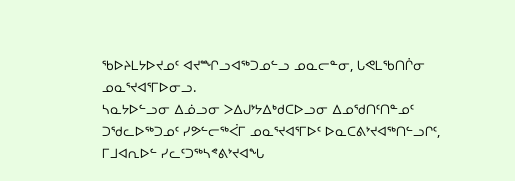ᖃᐅᔨᒪᔭᐅᔪᓄᑦ ᐊᔪᙱᓗᐊᖅᑐᓄᓪᓗ ᓄᓇᓕᓐᓂ, ᒐᕙᒪᖃᑎᒌᓂ ᓄᓇᕐᔪᐊᕐᒥᐅᓂᓗ.
ᓴᓇᔭᐅᓪᓗᓂ ᐃᓅᓗᓂ ᐳᐃᒍᔾᔭᐃᒃᑯᑕᐅᓗᓂ ᐃᓄᖁᑎᑦᑎᓐᓄᑦ ᑐᖁᓚᐅᖅᑐᓄᑦ ᓯᕗᓪᓕᖅᐹᒥ ᓄᓇᕐᔪᐊᕐᒥᐅᑦ ᐅᓇᑕᕕᔾᔪᐊᖅᑎᓪᓗᒋᑦ, ᒥᒧᐊᕆᐅᓪ ᓯᓚᑦᑐᖅᓴᕝᕕᔾᔪᐊᖓ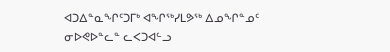ᐊᑐᐃᓐᓇᖏᑦᑐᒥᒃ ᐊᖏᖅᓯᒪᕗᖅ ᐃᓄᖏᓐᓄᑦ ᓂᐅᕙᐅᓐᓚᓐ ᓚᐸᑐᐊᓪᓗ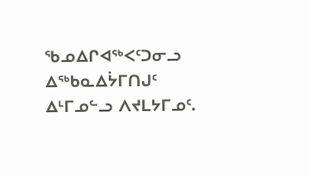ᖃᓄᐃᒋᐊᖅᐸᑦᑐᓂᓗ ᐃᖅᑲᓇᐃᔮᒥᑎᒍᑦ ᐃᒻᒥᓄᓪᓗ ᐱᔪᒪᔭᒥᓄᑦ.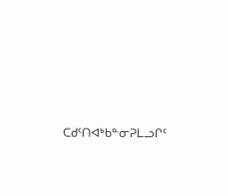ᑕᑯᑦᑎᐊᒃᑲᓐᓂᕈᒪᓗᒋᑦ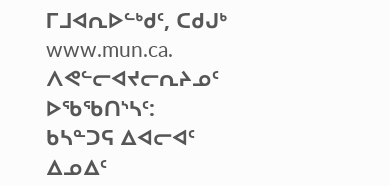ᒥᒧᐊᕆᐅᓪᒃᑯᑦ, ᑕᑯᒍᒃ www.mun.ca.
ᐱᕙᓪᓕᐊᔪᓕᕆᔨᓄᑦ ᐅᖃᖃᑎᔅᓴᑦ:
ᑲᓴᓐᑐᕋ ᐃᐊᓕᐊᑦ
ᐃᓄᐃᑦ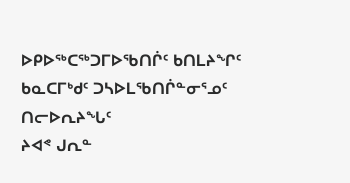ᐅᑭᐅᖅᑕᖅᑐᒥᐅᖃᑎᒌᑦ ᑲᑎᒪᔨᖏᑦ ᑲᓇᑕᒥᒃᑯᑦ ᑐᓴᐅᒪᖃᑎᒌᓐᓂᕐᓄᑦ ᑎᓕᐅᕆᔨᖓᑦ
ᔨᐊᕝ ᒍᕆᓐ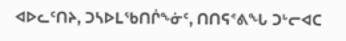ᐊᐅᓚᑦᑎᔨ, ᑐᓴᐅᒪᖃᑎᒌᖕᓃᑦ, ᑎᑎᕋᕝᕕᖓ ᑐᒡᓕᐊᑕ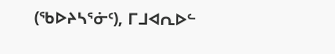(ᖃᐅᔨᓴᕐᓃᑦ), ᒥᒧᐊᕆᐅᓪ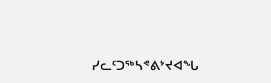ᓯᓚᑦᑐᖅᓴᕝᕕᔾᔪᐊᖓ